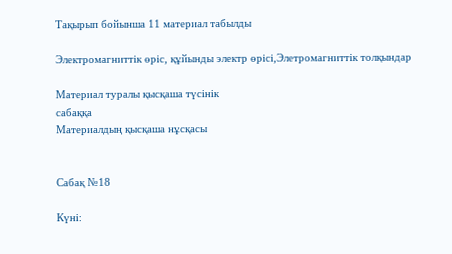Тақырып бойынша 11 материал табылды

Электромагниттік өріс, құйынды электр өрісі,Элетромагниттік толқындар

Материал туралы қысқаша түсінік
сабаққа
Материалдың қысқаша нұсқасы


Сабақ №18

Күні: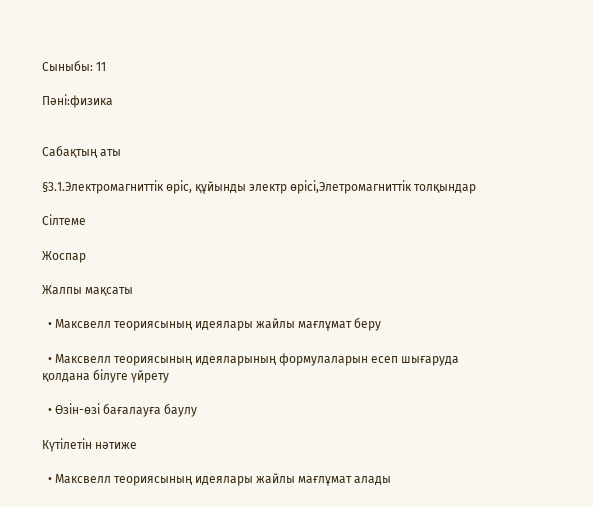Сыныбы: 11

Пәні:физика


Сабақтың аты

§3.1.Электромагниттік өріс, құйынды электр өрісі,Элетромагниттік толқындар

Сілтеме

Жоспар

Жалпы мақсаты

  • Максвелл теориясының идеялары жайлы мағлұмат беру

  • Максвелл теориясының идеяларының формулаларын есеп шығаруда қолдана білуге үйрету

  • Өзін-өзі бағалауға баулу

Күтілетін нәтиже

  • Максвелл теориясының идеялары жайлы мағлұмат алады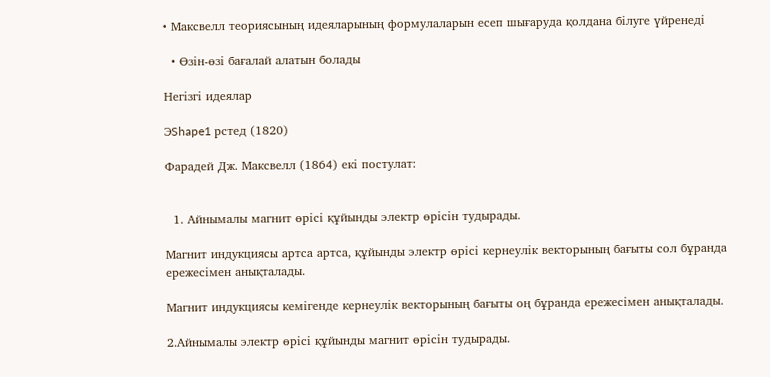• Максвелл теориясының идеяларының формулаларын есеп шығаруда қолдана білуге үйренеді

  • Өзін-өзі бағалай алатын болады

Негізгі идеялар

ЭShape1 рстед (1820)

Фарадей Дж. Максвелл (1864) екі постулат:


  1. Айнымалы магнит өрісі құйынды электр өрісін тудырады.

Магнит индукциясы артса артса, құйынды электр өрісі кернеулік векторының бағыты сол бұранда ережесімен анықталады.

Магнит индукциясы кемігенде кернеулік векторының бағыты оң бұранда ережесімен анықталады.

2.Айнымалы электр өрісі құйынды магнит өрісін тудырады.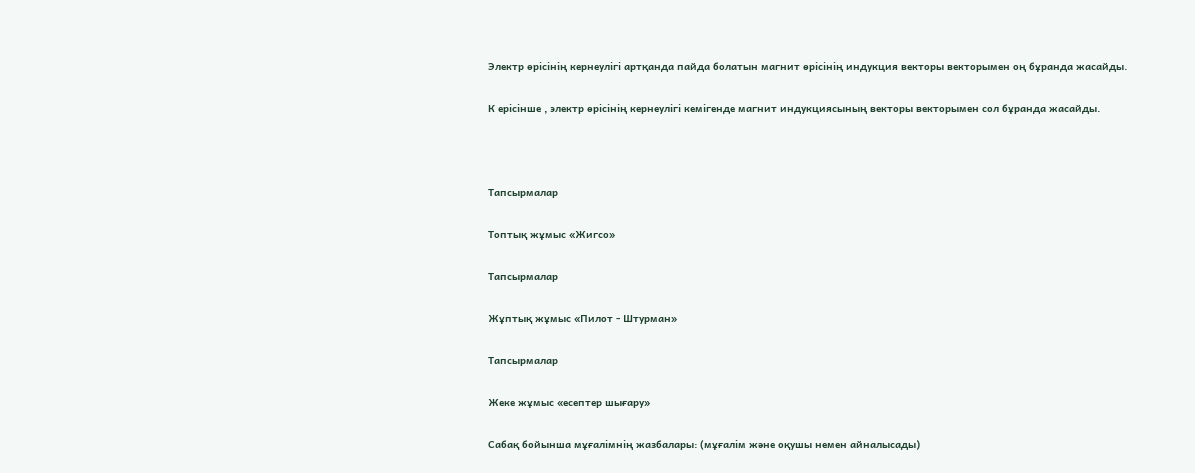Электр өрісінің кернеулігі артқанда пайда болатын магнит өрісінің индукция векторы векторымен оң бұранда жасайды.

К ерісінше , электр өрісінің кернеулігі кемігенде магнит индукциясының векторы векторымен сол бұранда жасайды.



Тапсырмалар

Топтық жұмыс «Жигсо»

Тапсырмалар

Жұптық жұмыс «Пилот - Штурман»

Тапсырмалар

Жеке жұмыс «есептер шығару»

Сабақ бойынша мұғалімнің жазбалары: (мұғалім және оқушы немен айналысады)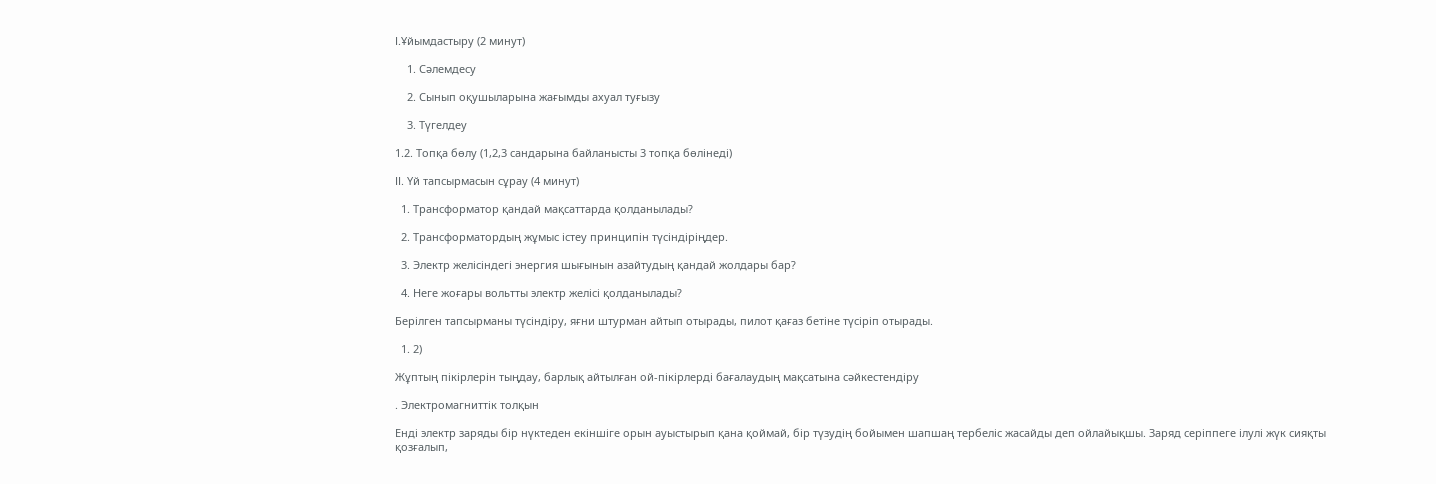І.Ұйымдастыру (2 минут)

    1. Сәлемдесу

    2. Сынып оқушыларына жағымды ахуал туғызу

    3. Түгелдеу

1.2. Топқа бөлу (1,2,3 сандарына байланысты 3 топқа бөлінеді)

ІІ. Үй тапсырмасын сұрау (4 минут)

  1. Трансформатор қандай мақсаттарда қолданылады?

  2. Трансформатордың жұмыс істеу принципін түсіндіріңдер.

  3. Электр желісіндегі энергия шығынын азайтудың қандай жолдары бар?

  4. Неге жоғары вольтты электр желісі қолданылады?

Берілген тапсырманы түсіндіру, яғни штурман айтып отырады, пилот қағаз бетіне түсіріп отырады.

  1. 2)

Жұптың пікірлерін тыңдау, барлық айтылған ой-пікірлерді бағалаудың мақсатына сәйкестендіру

. Электромагниттік толқын

Енді электр заряды бір нүктеден екіншіге орын ауыстырып қана қоймай, бір түзудің бойымен шапшаң тербеліс жасайды деп ойлайықшы. Заряд серіппеге ілулі жүк сияқты қозғалып,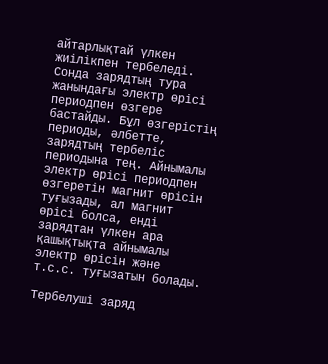айтарлықтай үлкен жиілікпен тербеледі. Сонда зарядтың тура жанындағы электр өрісі периодпен өзгере бастайды. Бұл өзгерістің периоды, әлбетте, зарядтың тербеліс периодына тең. Айнымалы электр өрісі периодпен өзгеретін магнит өрісін туғызады, ал магнит өрісі болса, енді зарядтан үлкен ара қашықтықта айнымалы электр өрісін және т.с.с. туғызатын болады.

Тербелуші заряд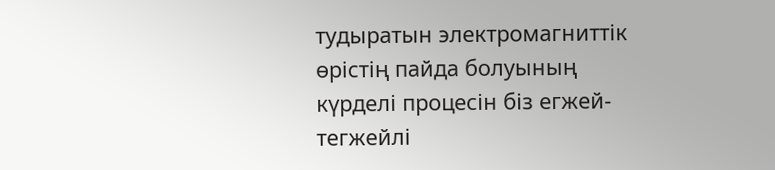тудыратын электромагниттік өрістің пайда болуының күрделі процесін біз егжей-тегжейлі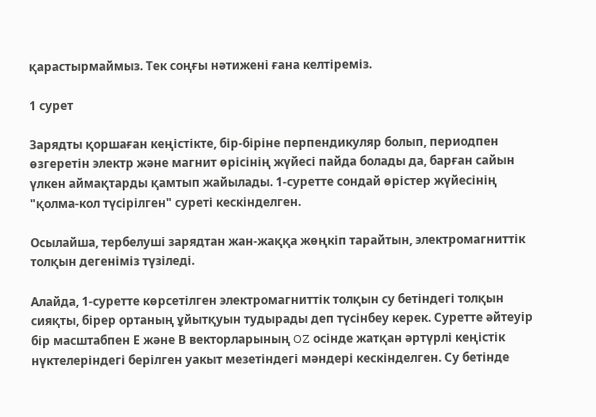қарастырмаймыз. Тек соңғы нәтижені ғана келтіреміз.

1 сурет

Зарядты қоршаған кеңістікте, бір-біріне перпендикуляр болып, периодпен өзгеретін электр және магнит өрісінің жүйесі пайда болады да, барған сайын үлкен аймақтарды қамтып жайылады. 1-суретте сондай өрістер жүйесінің "қолма-кол түсірілген" суреті кескінделген.

Осылайша, тербелуші зарядтан жан-жаққа жөңкіп тарайтын, электромагниттік толқын дегеніміз түзіледі.

Алайда, 1-суретте көрсетілген электромагниттік толқын су бетіндегі толқын сияқты, бірер ортаның ұйытқуын тудырады деп түсінбеу керек. Суретте әйтеуір бір масштабпен Е және В векторларының OZ осінде жатқан әртүрлі кеңістік нүктелеріндегі берілген уакыт мезетіндегі мәндері кескінделген. Су бетінде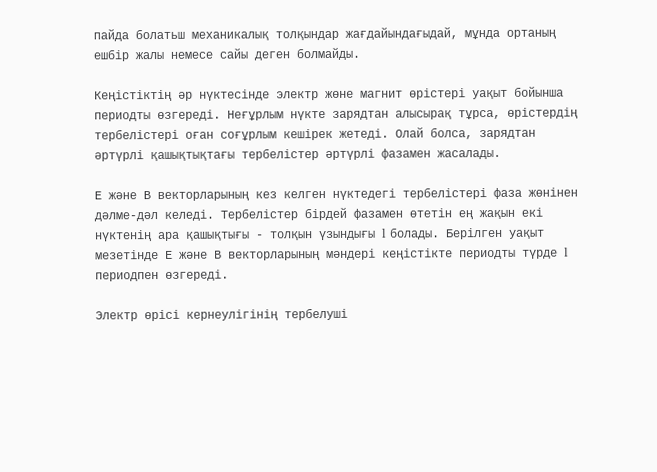пайда болатьш механикалық толқындар жағдайындағыдай, мұнда ортаның ешбір жалы немесе сайы деген болмайды.

Кеңістіктің әр нүктесінде электр жөне магнит өрістері уақыт бойынша периодты өзгереді. Неғұрлым нүкте зарядтан алысырақ тұрса, өрістердің тербелістері оған соғұрлым кешірек жетеді. Олай болса, зарядтан әртүрлі қашықтықтағы тербелістер әртүрлі фазамен жасалады.

Е және В векторларының кез келген нүктедегі тербелістері фаза жөнінен дәлме-дәл келеді. Тербелістер бірдей фазамен өтетін ең жақын екі нүктенің ара қашықтығы - толқын үзындығы l болады. Берілген уақыт мезетінде Е және В векторларының мәндері кеңістікте периодты түрде l периодпен өзгереді.

Электр өрісі кернеулігінің тербелуші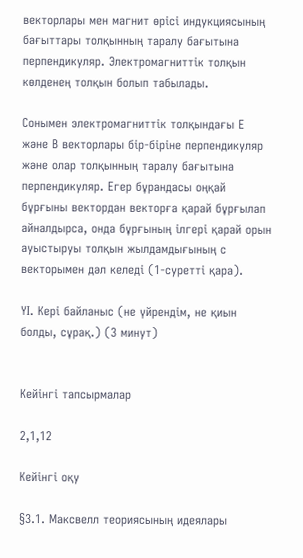векторлары мен магнит өрісі индукциясының бағыттары толқынның таралу бағытына перпендикуляр. Электромагниттік толқын көлденең толқын болып табылады.

Сонымен электромагниттік толқындағы Е және В векторлары бір-біріне перпендикуляр және олар толқынның таралу бағытына перпендикуляр. Егер бұрандасы оңқай бұрғыны вектордан векторға қарай бұрғылап айналдырса, онда бұрғының ілгері қарай орын ауыстыруы толқын жылдамдығының с векторымен дәл келеді (1-суретті қара).

ҮІ. Кері байланыс (не үйрендім, не қиын болды, сұрақ.) (3 минут)


Кейінгі тапсырмалар

2,1,12

Кейінгі оқу

§3.1. Максвелл теориясының идеялары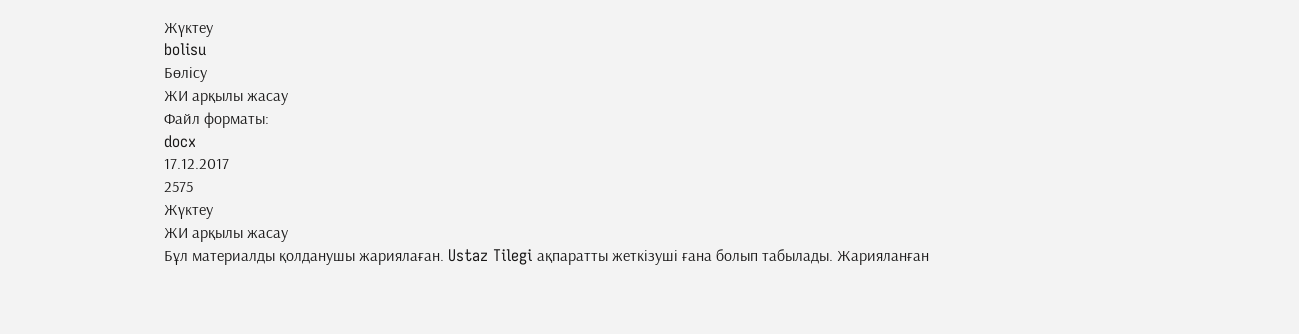Жүктеу
bolisu
Бөлісу
ЖИ арқылы жасау
Файл форматы:
docx
17.12.2017
2575
Жүктеу
ЖИ арқылы жасау
Бұл материалды қолданушы жариялаған. Ustaz Tilegi ақпаратты жеткізуші ғана болып табылады. Жарияланған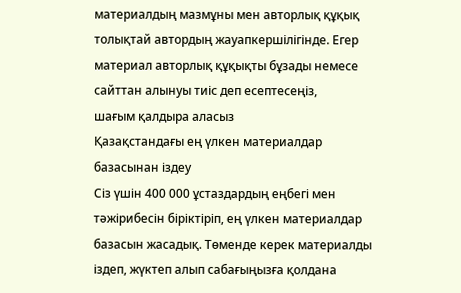материалдың мазмұны мен авторлық құқық толықтай автордың жауапкершілігінде. Егер материал авторлық құқықты бұзады немесе сайттан алынуы тиіс деп есептесеңіз,
шағым қалдыра аласыз
Қазақстандағы ең үлкен материалдар базасынан іздеу
Сіз үшін 400 000 ұстаздардың еңбегі мен тәжірибесін біріктіріп, ең үлкен материалдар базасын жасадық. Төменде керек материалды іздеп, жүктеп алып сабағыңызға қолдана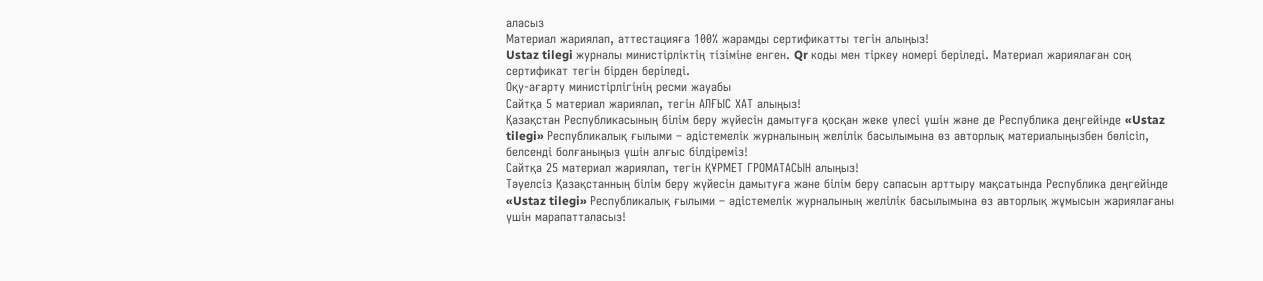аласыз
Материал жариялап, аттестацияға 100% жарамды сертификатты тегін алыңыз!
Ustaz tilegi журналы министірліктің тізіміне енген. Qr коды мен тіркеу номері беріледі. Материал жариялаған соң сертификат тегін бірден беріледі.
Оқу-ағарту министірлігінің ресми жауабы
Сайтқа 5 материал жариялап, тегін АЛҒЫС ХАТ алыңыз!
Қазақстан Республикасының білім беру жүйесін дамытуға қосқан жеке үлесі үшін және де Республика деңгейінде «Ustaz tilegi» Республикалық ғылыми – әдістемелік журналының желілік басылымына өз авторлық материалыңызбен бөлісіп, белсенді болғаныңыз үшін алғыс білдіреміз!
Сайтқа 25 материал жариялап, тегін ҚҰРМЕТ ГРОМАТАСЫН алыңыз!
Тәуелсіз Қазақстанның білім беру жүйесін дамытуға және білім беру сапасын арттыру мақсатында Республика деңгейінде «Ustaz tilegi» Республикалық ғылыми – әдістемелік журналының желілік басылымына өз авторлық жұмысын жариялағаны үшін марапатталасыз!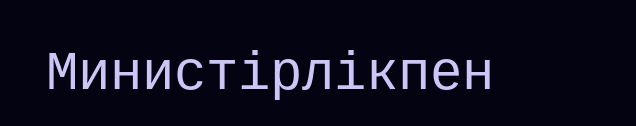Министірлікпен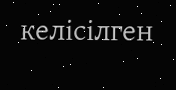келісілген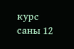курс саны 12